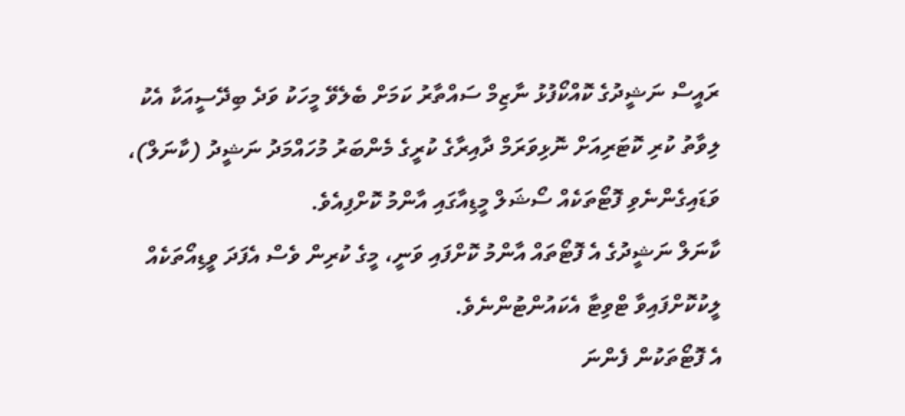ރައީސް ނަޝީދުގެ ކޮއްކޯފުޅު ނާޒިމް ސައްތާރު ކަމަށް ބެލެވޭ މީހަކު ވަދެ ބިދޭސީއަކާ އެކު ލިވާތު ކުރި ކޮޓަރިއަށް ނޮޅިވަރަމް ދާއިރާގެ ކުރީގެ މެންބަރު މުހައްމަދު ނަޝީދު (ކާނަލް)، ވަޑައިގެންނެވި ފޮޓޯތަކެއް ސޯޝަލް މީޑިއާގައި އާންމު ކޮށްފިއެވެ.
ކާނަލް ނަޝީދުގެ އެ ފޮޓޯތައް އާންމު ކޮށްފައި ވަނީ، މީގެ ކުރިން ވެސް އެފަދަ ވީޑިއޯތަކެއް ލީކުކޮށްފައިވާ ޓްވިޓާ އެކައުންޓުންނެވެ.
އެ ފޮޓޯތަކުން ފެންނަ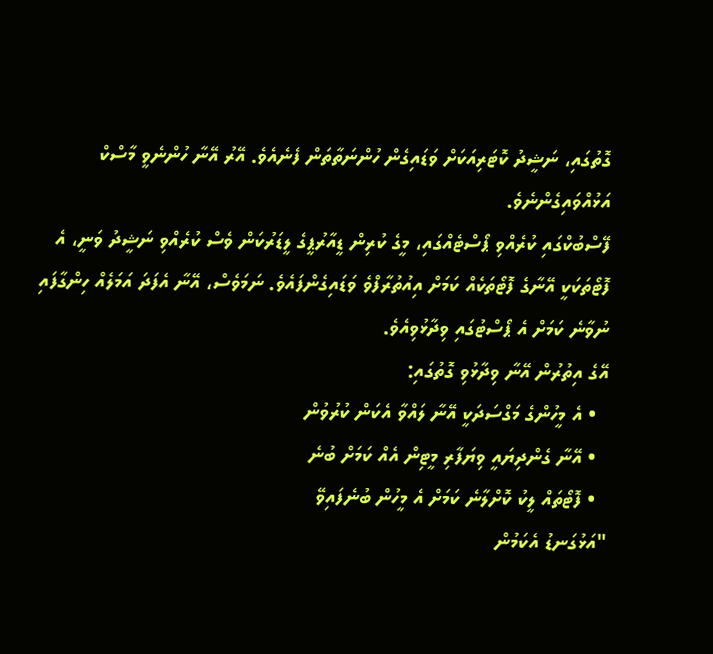ގޮތުގައި، ނަޝީދު ކޮޓަރިއަކަށް ވަޑައިގެން ހުންނަތާތަން ފެނެއެވެ. އޭރު އޭނާ ހުންނެވީ މާސްކް އަޅުއްވައިގެންނެވެ.
ފޭސްބުކްގައި ކުރެއްވި ޕޯސްޓެއްގައި، މީގެ ކުރިން ޑީއާރުޕީގެ ލީޑަރުކަން ވެސް ކުރެއްވި ނަޝީދު ވަނީ، އެ ފޮޓޯތަކަކީ އޭނާގެ ފޮޓޯތަކެއް ކަމަށް އިއުތުރާފްވެ ވަޑައިގެންފައެވެ. ނަމަވެސް، އޭނާ އެފަދަ އަމަލެއް ހިންގާފައި ނުވާނެ ކަމަށް އެ ޕޯސްޓުގައި ވިދާޅުވިއެވެ.
އޭގެ އިތުރުން އޭނާ ވިދާޅުވި ގޮތުގައި:
  • އެ މީހުންގެ މަގްސަދަކީ އޭނާ ލައްވާ އެކަން ކުރުވުން
  • އޭނާ ގެންދިޔައީ ވިޔަފާރި މީޓިން އެއް ކަމަށް ބުނެ
  • ފޮޓޯތައް ލީކު ކޮށްލާނެ ކަމަށް އެ މީހުން ބުނެފައިވޭ
"އަޅުގަނޑު އެކަމުން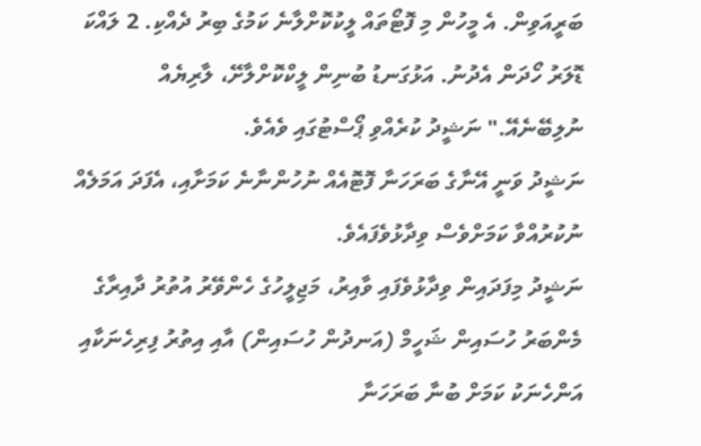ބަރީއަވިން. އެ މީހުން މި ފޮޓޯތައް ލީކުކޮށްލާނެ ކަމުގެ ބިރު ދެއްކި. 2 ލައްކަ ޑޮލަރު ހޯދަން އެދުނު. އަޅުގަނޑު ބުނިން ލީކްކޮށްލާށޭ، ލާރިޔެއް ނުލިބޭނެއޭ." ނަޝީދު ކުރެއްވި ޕޯސްޓުގައި ވެއެވެ.
ނަޝީދު ވަނީ އޭނާގެ ބަރަހަނާ ފޮޓޮއެއް ނުހުންނާނެ ކަމަށާއި، އެފަދަ އަމަލެއް ނުކުރުއްވާ ކަމަށްވެސް ވިދާޅުވެފައެވެ.
ނަޝީދު މިފަދައިން ވިދާޅުވެފައި ވާއިރު، މަޖިލީހުގެ ހެންވޭރު އުތުރު ދާއިރާގެ މެންބަރު ހުސައިން ޝަހީމް (އަނދުން ހުސައިން) އާއި އިތުރު ފިރިހެނަކާއި އަންހެނަކު ކަމަށް ބުނާ ބަރަހަނާ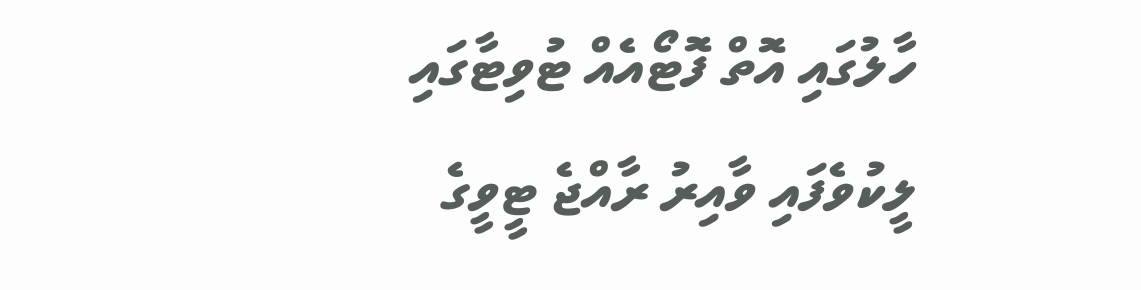ހާލުގައި އޮތް ފޮޓޯއެއް ޓުވިޓާގައި ލީކުވެފައި ވާއިރު ރާއްޖެ ޓީވީގެ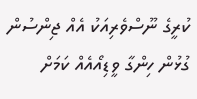ކުރީގެ ނޫސްވެރިއަކު އެއް ޖިންސުން ގުޅުން ހިންގާ ވީޑިއޯއެއް ކަމަށް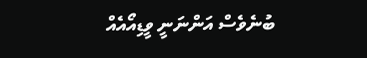ބުނެވެސް އަންނަނީ ވީޑިއޯއެއް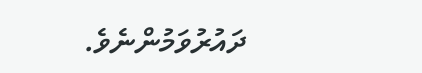ދައުރުވަމުންނެވެ.